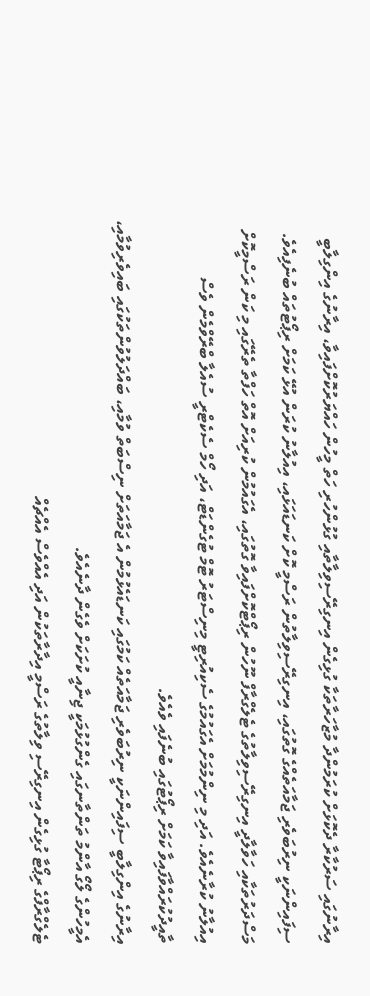އިރާނުގައި ސަރުކާރާ ދެކޮޅަށް ކުރަމުންދާ މުޒާހަރާތަކާ ގުޅިގެން އިނގިރޭސިވިލާތާއި ގުޅުންހުރި ހަތް މީހުން ހައްޔަރުކޮށްފައިވާ، އިރާނުގެ އިންގިލާބީ ސިފައިންނަކީ ނިރުބަވެރި ޖަމާއަތެއްގެ ގޮތުގައި، އިނގިރޭސިވިލާތުން ރަސްމީ ކޮށް ކަނޑައަޅައި، އިއުލާނު ކުރަން އުޅޭ ކަމަށް ރިޕޯޓުތައް ބުނެފިއެވެ.
މަސްދަރުތަކާއި ހަވާލާދީ އިނގިރޭސިވިލާތުގެ ޓެލެގްރާފް ނޫހުން ރިޕޯޓްކޮށްފައިވާ ގޮތުގައި، އެގައުމުން ކުރިއަށް އޮތް ހަފްތާ ތެރޭގައި މި ކަން ރަސްމީކޮށް އިއުލާނު ކުރާނެއެވެ. އަދި މި ނިންމުމަށް އެގައުމުގެ ސެކިއުރިޓީ މިނިސްޓަރު ޓޮމް ޓުގެންޑަޓް، އަދި ހޯމް ސެކެޓްރީ ސުއެލާ ބްރޭވްމެން ވެސް ތާއީދުކުރައްވާފައިވާ ކަމަށް ރިޕޯޓުގައި ބުނެފައި ވެއެވެ.
އިރާނުގެ އިންގިލާބީ ސިފައިންނަކީ ނިރުބަވެރި ޖަމާއަތެއް ކަމުގައި ކަނޑައެޅުމުން އެ ޖަމާއަތަށް ނިސްބަތް ވުމާއި، ބައްދަލުވުންތަކުގައި ބައިވެރިވުމާއި، އެމީހުންގެ ލޯގޯ އާންމު ތަންތާނގައި ގެންގުޅުމަކީ ޖިނާއީ ކުށަކަށް ވެގެން ދާނެއެވެ.
ޓެލެގްރާފްގެ ރިޕޯޓާ ގުޅިގެން އިނގިރޭސި ވިލާތުގެ ރަސްމީ އިދާރާތަކުން އަދި އެއްވެސް އެއްޗެއް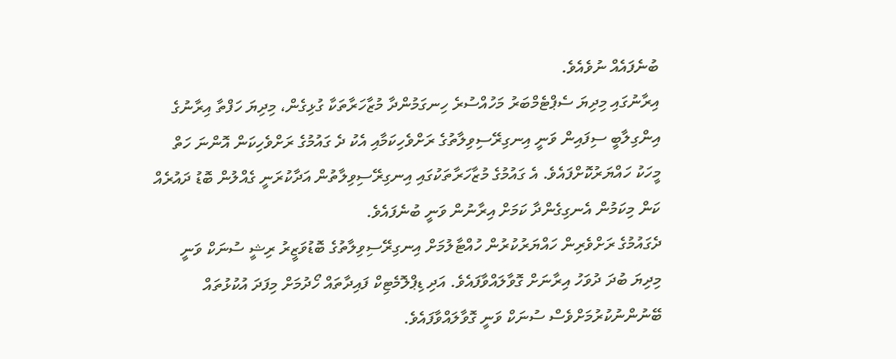ބުނެފައެއް ނުވެއެވެ.
އިރާނުގައި މިދިޔަ ސެޕްޓެމްބަރު މަހުއްސުރެ ހިނގަމުންދާ މުޒާހަރާތަކާ ގުޅިގެން، މިދިޔަ ހަފްތާ އިރާނުގެ އިންގިލާބީ ސިފައިން ވަނީ އިނގިރޭސިވިލާތުގެ ރަށްވެހިކަމާއި އެކު ދެ ގައުމުގެ ރަށްވެހިކަން އޮންނަ ހަތް މީހަކު ހައްޔަރުކޮށްފައެވެ. އެ ގައުމުގެ މުޒާހަރާތަކުގައި އިނގިރޭސިވިލާތުން އަދާކުރަނީ ގެއްލުން ބޮޑު ދައުރެއް ކަން މިކަމުން އެނގިގެންދާ ކަމަށް އިރާނުން ވަނީ ބުނެފައެވެ.
ދެގައުމުގެ ރަށްވެރިން ހައްޔަރުކުރުން ހުއްޓާލުމަށް އިނގިރޭސިވިލާތުގެ ބޮޑުވަޒީރު ރިޝީ ސުނަކް ވަނީ މިދިޔަ ބުދަ ދުވަހު އިރާނަށް ގޮވާލައްވާފައެވެ. އަދި ޑިޕްލޮމެޓިކް ފައިދާތައް ހޯދުމަށް މިފަދަ އުކުޅުތައް ބޭނުންނުކުރުމަށްވެސް ސުނަކް ވަނީ ގޮވާލައްވާފައެވެ.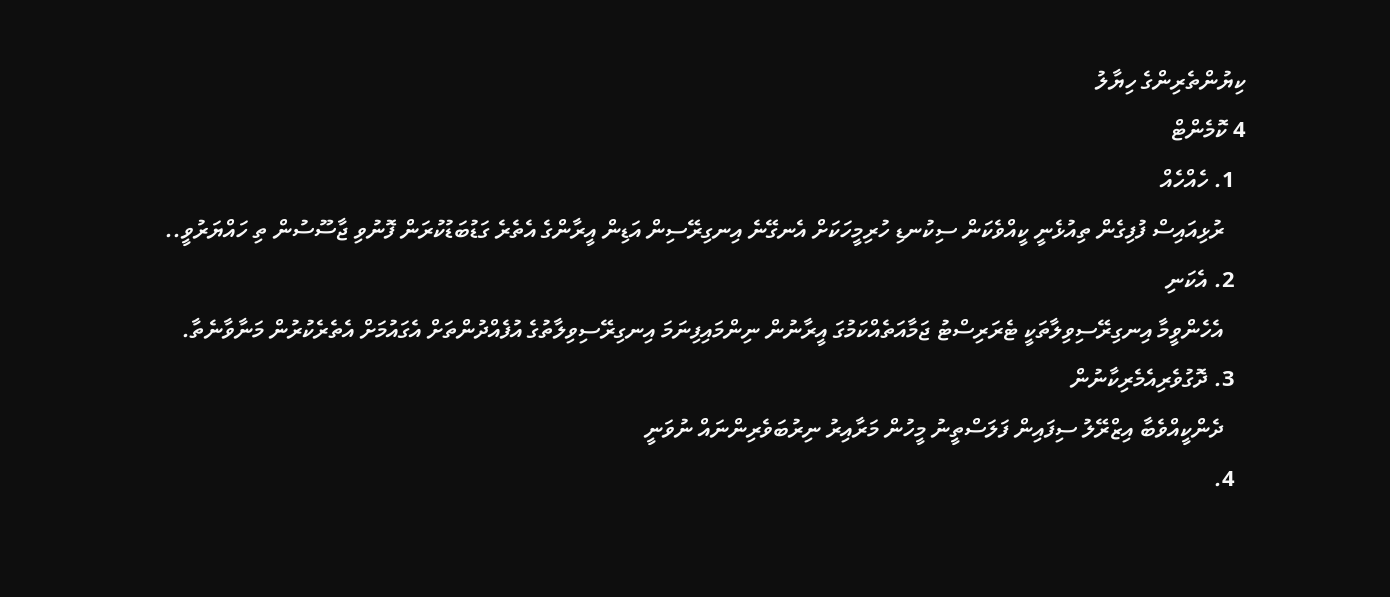ކިޔުންތެރިންގެ ހިޔާލު
4 ކޮމެންޓް
  1. ހެއްހެއް
    ރުޅިއައިސް ފުފިގެން ތިއުޅެނީ ކީއްވެކަން ސިކުނޑި ހުރިމީހަކަށް އެނގޭނެ އިނގިރޭސިން އަޑިން އީރާންގެ އެތެރެ ގަޑުބަޑުކުރަން ފޮނުވި ޖާސޫސުން ތި ހައްޔަރުވީ..
  2. އެކަނި
    އެހެންވީމާ އިނގިރޭސިވިލާތަކީ ޓެރަރިސްޓު ޖަމާއަތެއްކަމުގަ އީރާނުން ނިންމައިފިނަމަ އިނގިރޭސިވިލާތުގެ އުފެއްދުންތަށް އެގައުމަށް އެތެރެކުރުން މަނާވާނެތާ.
  3. ދޮގުވެރިއެމެރިކާނުން
    ދެންކީއްވެބާ އިޒްރޭލު ސިފައިން ފަލަސްތީނު މީހުން މަރާއިރު ނިރުބަވެރިންނައް ނުވަނީ
  4.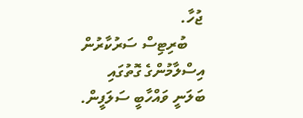ޖުހާ.
    ބުރިޓިސް ސަރުކާރުން އިސްލާމުންގެ ގޮތުގައި ބަލަނީ ވައްހާބީ ސަލަފީން.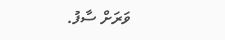ވަރަށް ސާފު.